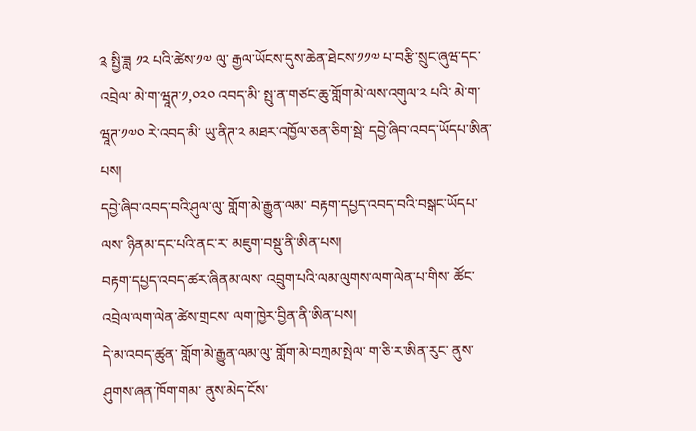༉ སྤྱི་ཟླ ༡༢ པའི་ཚེས་༡༧ ལུ་ རྒྱལ་ཡོངས་དུས་ཆེན་ཐེངས་༡༡༧ པ་བརྩི་སྲུང་ཞུཝ་དང་འབྲེལ་ མེ་ག་ཝཱཊ་༡,༠༢༠ འབད་མི་ སྤུ་ན་གཙང་ཆུ་གློག་མེ་ལས་འགུལ་༢ པའི་ མེ་ག་ཝཱཊ་༡༧༠ རེ་འབད་མི་ ཡུ་ནིཊ་༢ མཐར་འཁྱོལ་ཅན་ཅིག་སྦེ་ དབྱེ་ཞིབ་འབད་ཡོདཔ་ཨིན་པས།
དབྱེ་ཞིབ་འབད་བའི་ཤུལ་ལུ་ གློག་མེ་རྒྱུན་ལམ་ བརྟག་དཔྱད་འབད་བའི་བསྒང་ཡོདཔ་ལས་ ཉིནམ་དང་པའི་ནང་ར་ མཇུག་བསྡུ་ནི་ཨིན་པས།
བརྟག་དཔྱད་འབད་ཚར་ཞིནམ་ལས་ འབྲུག་པའི་ལམ་ལུགས་ལག་ལེན་པ་གིས་ ཚོང་འབྲེལ་ལག་ལེན་ཚེས་གྲངས་ ལག་ཁྱེར་བྱིན་ནི་ཨིན་པས།
དེ་མ་འབད་ཚུན་ གློག་མེ་རྒྱུན་ལམ་ལུ་ གློག་མེ་བཀྲམ་སྤེལ་ ག་ཅི་ར་ཨིན་རུང་ ནུས་ཤུགས་ཞན་ཁོག་གམ་ ནུས་མེད་ངོས་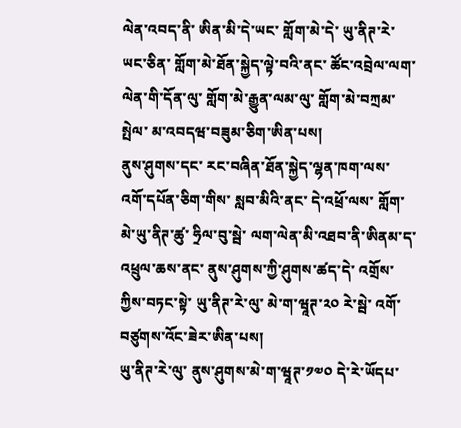ལེན་འབད་ནི་ ཨིན་མི་དེ་ཡང་ གློག་མེ་དེ་ ཡུ་ནིཊ་རེ་ ཡང་ཅིན་ གློག་མེ་ཐོན་སྐྱེད་ལྟེ་བའི་ནང་ ཚོང་འབྲེལ་ལག་ལེན་གི་དོན་ལུ་ གློག་མེ་རྒྱུན་ལམ་ལུ་ གློག་མེ་བཀྲམ་སྤེལ་ མ་འབདཝ་བཟུམ་ཅིག་ཨིན་པས།
ནུས་ཤུགས་དང་ རང་བཞིན་ཐོན་སྐྱེད་ལྷན་ཁག་ལས་ འགོ་དཔོན་ཅིག་གིས་ སླབ་མིའི་ནང་ དེ་འཕྲོ་ལས་ གློག་མེ་ཡུ་ནིཊ་ཚུ་ ཧྲིལ་བུ་སྦེ་ ལག་ལེན་མི་འཐབ་ནི་ཨིནམ་ད་ འཕྲུལ་ཆས་ནང་ ནུས་ཤུགས་ཀྱི་ཤུགས་ཚད་དེ་ འགྲོས་ཀྱིས་བཏང་སྟེ་ ཡུ་ནིཊ་རེ་ལུ་ མེ་ག་ཝཱཊ་༢༠ རེ་སྦེ་ འགོ་བཙུགས་འོང་ཟེར་ཨིན་པས།
ཡུ་ནིཊ་རེ་ལུ་ ནུས་ཤུགས་མེ་ག་ཝཱཊ་༡༧༠ དེ་རེ་ཡོདཔ་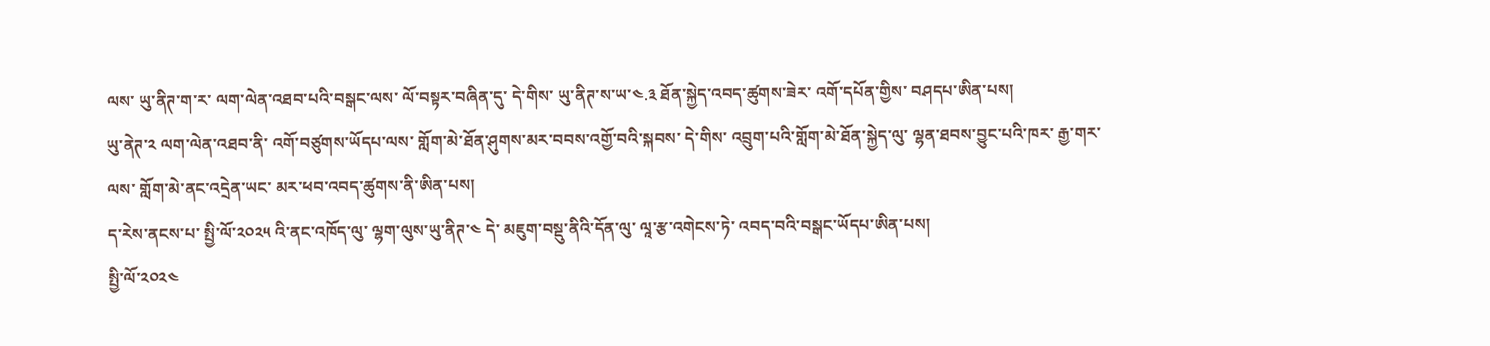ལས་ ཡུ་ནིཊ་ག་ར་ ལག་ལེན་འཐབ་པའི་བསྒང་ལས་ ལོ་བསྟར་བཞིན་དུ་ དེ་གིས་ ཡུ་ནིཊ་ས་ཡ་༤.༣ ཐོན་སྐྱེད་འབད་ཚུགས་ཟེར་ འགོ་དཔོན་གྱིས་ བཤདཔ་ཨིན་པས།
ཡུ་ནེཊ་༢ ལག་ལེན་འཐབ་ནི་ འགོ་བཙུགས་ཡོདཔ་ལས་ གློག་མེ་ཐོན་ཤུགས་མར་བབས་འགྱོ་བའི་སྐབས་ དེ་གིས་ འབྲུག་པའི་གློག་མེ་ཐོན་སྐྱེད་ལུ་ ལྷན་ཐབས་བྱུང་པའི་ཁར་ རྒྱ་གར་ལས་ གློག་མེ་ནང་འདྲེན་ཡང་ མར་ཕབ་འབད་ཚུགས་ནི་ཨིན་པས།
ད་རེས་ནངས་པ་ སྤྱི་ལོ་༢༠༢༥ འི་ནང་འཁོད་ལུ་ ལྷག་ལུས་ཡུ་ནིཊ་༤ དེ་ མཇུག་བསྡུ་ནིའི་དོན་ལུ་ ལཱ་རྩ་འགེངས་ཏེ་ འབད་བའི་བསྒང་ཡོདཔ་ཨིན་པས།
སྤྱི་ལོ་༢༠༢༤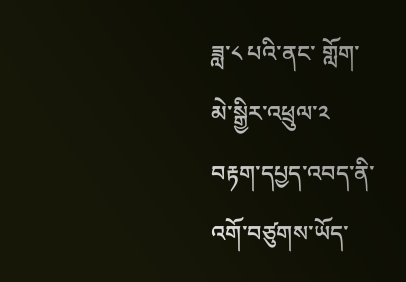ཟླ་༨ པའི་ནང་ གློག་མེ་སྒྱིར་འཕྲུལ་༢ བརྟག་དཔྱད་འབད་ནི་ འགོ་བཙུགས་ཡོད་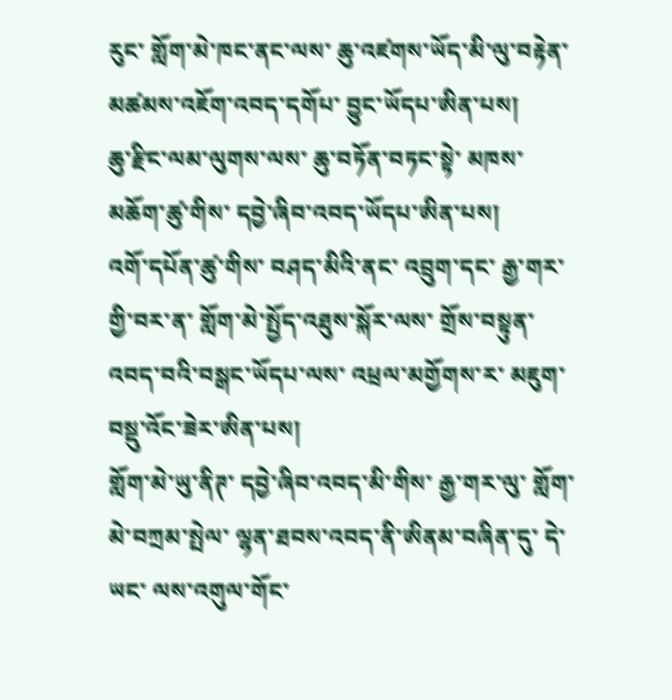རུང་ གློག་མེ་ཁང་ནང་ལས་ ཆུ་འཛགས་ཡོད་མི་ལུ་བརྟེན་ མཚམས་འཇོག་འབད་དགོཔ་ བྱུང་ཡོདཔ་ཨིན་པས།
ཆུ་རྫིང་ལམ་ལུགས་ལས་ ཆུ་བཏོན་བཏང་སྟེ་ མཁས་མཆོག་ཚུ་གིས་ དབྱེ་ཞིབ་འབད་ཡོདཔ་ཨིན་པས།
འགོ་དཔོན་ཚུ་གིས་ བཤད་མིའི་ནང་ འབྲུག་དང་ རྒྱ་གར་གྱི་བར་ན་ གློག་མེ་སྤྱོད་འཐུས་སྐོར་ལས་ གྲོས་བསྟུན་འབད་བའི་བསྒང་ཡོདཔ་ལས་ འཕྲལ་མགྱོགས་ར་ མཇུག་བསྡུ་འོང་ཟེར་ཨིན་པས།
གློག་མེ་ཡུ་ནིཊ་ དབྱེ་ཞིབ་འབད་མི་གིས་ རྒྱ་གར་ལུ་ གློག་མེ་བཀྲམ་སྤེལ་ ལྷན་ཐབས་འབད་ནི་ཨིནམ་བཞིན་དུ་ དེ་ཡང་ ལས་འགུལ་གོང་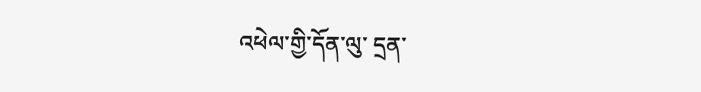འཕེལ་གྱི་དོན་ལུ་ དྲན་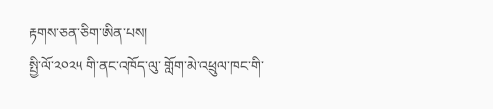རྟགས་ཅན་ཅིག་ཨིན་པས།
སྤྱི་ལོ་༢༠༢༥ གི་ནང་འཁོད་ལུ་ གློག་མེ་འཕྲུལ་ཁང་གི་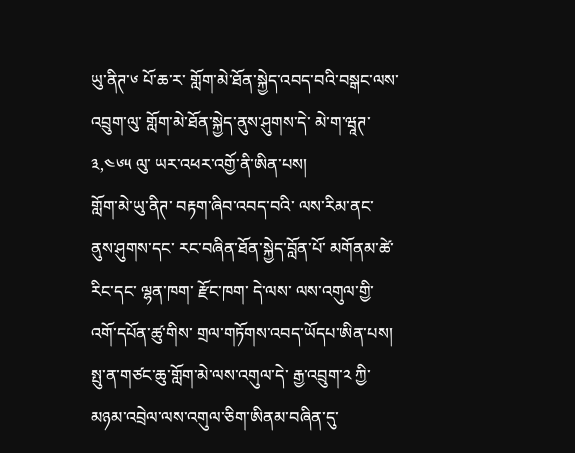ཡུ་ནིཊ་༦ པོ་ཆ་ར་ གློག་མེ་ཐོན་སྐྱེད་འབད་བའི་བསྒང་ལས་ འབྲུག་ལུ་ གློག་མེ་ཐོན་སྐྱེད་ནུས་ཤུགས་དེ་ མེ་ག་ཝཱཊ་༣,༤༦༥ ལུ་ ཡར་འཕར་འགྱོ་ནི་ཨིན་པས།
གློག་མེ་ཡུ་ནིཊ་ བརྟག་ཞིབ་འབད་བའི་ ལས་རིམ་ནང་ ནུས་ཤུགས་དང་ རང་བཞིན་ཐོན་སྐྱེད་བློན་པོ་ མགོནམ་ཚེ་རིང་དང་ ལྷན་ཁག་ རྫོང་ཁག་ དེ་ལས་ ལས་འགུལ་གྱི་ འགོ་དཔོན་ཚུ་གིས་ གྲལ་གཏོགས་འབད་ཡོདཔ་ཨིན་པས།
སྤུ་ན་གཙང་ཆུ་གློག་མེ་ལས་འགུལ་དེ་ རྒྱ་འབྲུག་༢ ཀྱི་ མཉམ་འབྲེལ་ལས་འགུལ་ཅིག་ཨིནམ་བཞིན་དུ་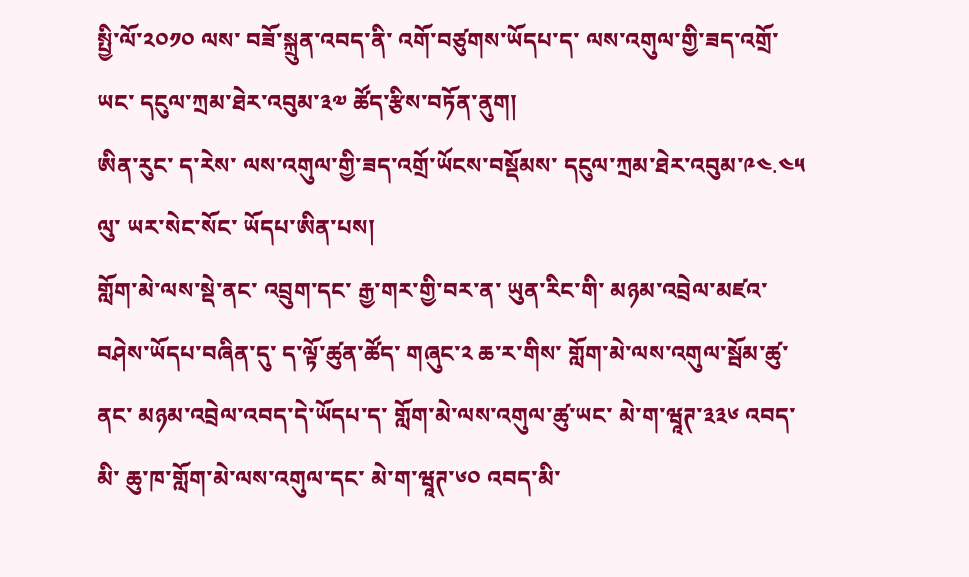སྤྱི་ལོ་༢༠༡༠ ལས་ བཟོ་སྐྲུན་འབད་ནི་ འགོ་བཙུགས་ཡོདཔ་ད་ ལས་འགུལ་གྱི་ཟད་འགྲོ་ཡང་ དངུལ་ཀྲམ་ཐེར་འབུམ་༣༧ ཚོད་རྩིས་བཏོན་ནུག།
ཨིན་རུང་ ད་རེས་ ལས་འགུལ་གྱི་ཟད་འགྲོ་ཡོངས་བསྡོམས་ དངུལ་ཀྲམ་ཐེར་འབུམ་༩༤.༤༥ ལུ་ ཡར་སེང་སོང་ ཡོདཔ་ཨིན་པས།
གློག་མེ་ལས་སྡེ་ནང་ འབྲུག་དང་ རྒྱ་གར་གྱི་བར་ན་ ཡུན་རིང་གི་ མཉམ་འབྲེལ་མཛའ་བཤེས་ཡོདཔ་བཞིན་དུ་ ད་ལྟོ་ཚུན་ཚོད་ གཞུང་༢ ཆ་ར་གིས་ གློག་མེ་ལས་འགུལ་སྦོམ་ཚུ་ནང་ མཉམ་འབྲེལ་འབད་དེ་ཡོདཔ་ད་ གློག་མེ་ལས་འགུལ་ཚུ་ཡང་ མེ་ག་ཝཱཊ་༣༣༦ འབད་མི་ ཆུ་ཁ་གློག་མེ་ལས་འགུལ་དང་ མེ་ག་ཝཱཊ་༦༠ འབད་མི་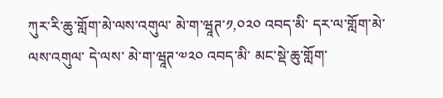ཀུར་རི་ཆུ་གློག་མེ་ལས་འགུལ་ མེ་ག་ཝཱཊ་༡,༠༢༠ འབད་མི་ དར་ལ་གློག་མེ་ལས་འགུལ་ དེ་ལས་ མེ་ག་ཝཱཊ་༧༢༠ འབད་མི་ མང་སྡེ་ཆུ་གློག་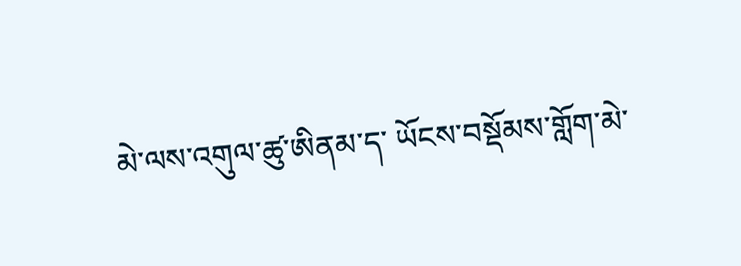མེ་ལས་འགུལ་ཚུ་ཨིནམ་ད་ ཡོངས་བསྡོམས་གློག་མེ་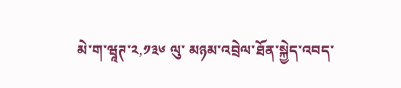མེ་ག་ཝཱཊ་༢,༡༣༦ ལུ་ མཉམ་འབྲེལ་ཐོན་སྐྱེད་འབད་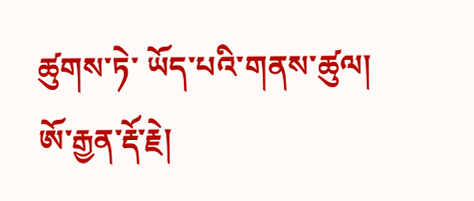ཚུགས་ཏེ་ ཡོད་པའི་གནས་ཚུལ།
ཨོ་རྒྱན་རྡོ་རྗེ།